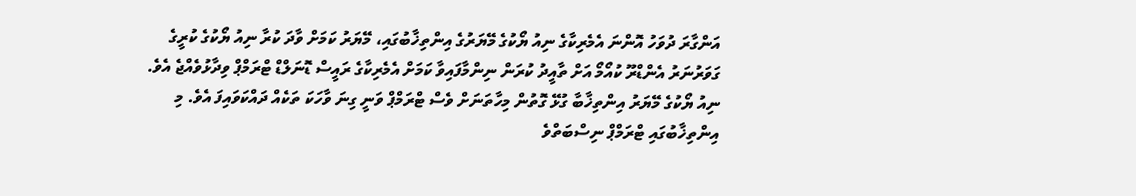އަންގާރަ ދުވަހު އޮންނަ އެމެރިކާގެ ނިއު ޔޯކުގެ މޭޔަރުގެ އިންތިޚާބުގައި، މޭޔަރު ކަމަށް ވާދަ ކުރާ ނިއު ޔޯކުގެ ކުރީގެ ގަވަރުނަރު އެންޑްރޫ ކުއޯމޯ އަށް ތާއީދު ކުރަން ނިންމާފައިވާ ކަމަށް އެމެރިކާގެ ރައީސް ޑޮނަލްޑް ޓްރަމްޕް ވިދާޅުވެއްޖެ އެވެ.
ނިއު ޔޯކުގެ މޭޔަރު އިންތިޚާބާ ގުޅޭ ގޮތުން މިހާތަނަށް ވެސް ޓްރަމްޕް ވަނީ ގިނަ ވާހަކަ ތަކެއް ދައްކަވައިފަ އެވެ. މި އިންތިޚާބުގައި ޓްރަމްޕް ނިސްބަތްވެ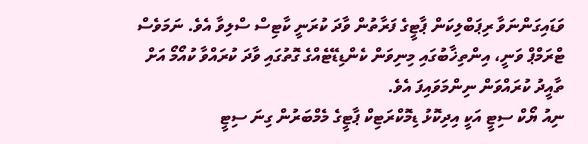ވަޑައިގަންނަވާ ރިޕަބްލިކަން ޕާޓީގެ ފަރާތުން ވާދަ ކުރަނީ ކާޓިސް ސްލިވާ އެވެ. ނަމަވެސް ޓްރަމްޕް ވަނީ، އިންތިޚާބުގައި މިނިވަން ކެންޑިޑޭޓެއްގެ ގޮތުގައި ވާދަ ކުރައްވާ ކުއޯމޯ އަށް ތާއީދު ކުރައްވަން ނިންމަވައިފަ އެވެ.
ނިއު ޔޯކް ސިޓީ އަކީ އިދިކޮޅު ޑިމޮކްރަޓިކް ޕާޓީގެ މެމްބަރުން ގިނަ ސިޓީ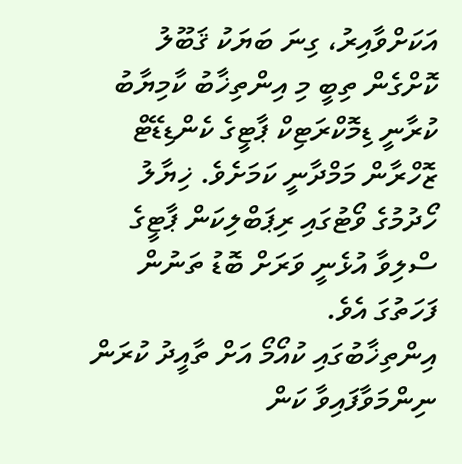އަކަށްވާއިރު، ގިނަ ބަޔަކު ޤަބޫލު ކޮށްގެން ތިބީ މި އިންތިޚާބު ކާމިޔާބު ކުރާނީ ޑިމޮކްރަޓިކް ޕާޓީގެ ކެންޑިޑޭޓް ޒޮހްރާން މަމްދާނީ ކަމަށެވެ. ޚިޔާލު ހޯދުމުގެ ވޯޓުގައި ރިޕަބްލިކަން ޕާޓީގެ ސްލިވާ އުޅެނީ ވަރަށް ބޮޑު ތަނުން ފަހަތުގަ އެވެ.
އިންތިޚާބުގައި ކުއޯމޯ އަށް ތާއީދު ކުރަން ނިންމަވާފައިވާ ކަން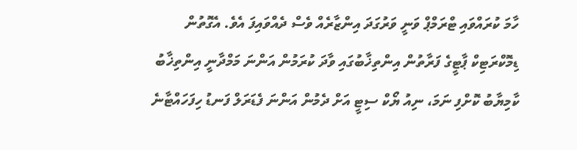ހާމަ ކުރައްވައި ޓްރަމްޕް ވަނީ ވަރުގަދަ އިންޒާރެއް ވެސް ދެއްވައިފަ އެވެ. އެގޮތުން ޑިމޮކްރަޓިކް ޕާޓީގެ ފަރާތުން އިންތިޚާބުގައި ވާދަ ކުރަމުން އަންނަ މަމްދާނީ އިންތިޚާބު ކާމިޔާބު ކޮށްފި ނަމަ، ނިއު ޔޯކް ސިޓީ އަށް ދެމުން އަންނަ ފެޑަރަލް ފަނޑު ހިފަހައްޓާނެ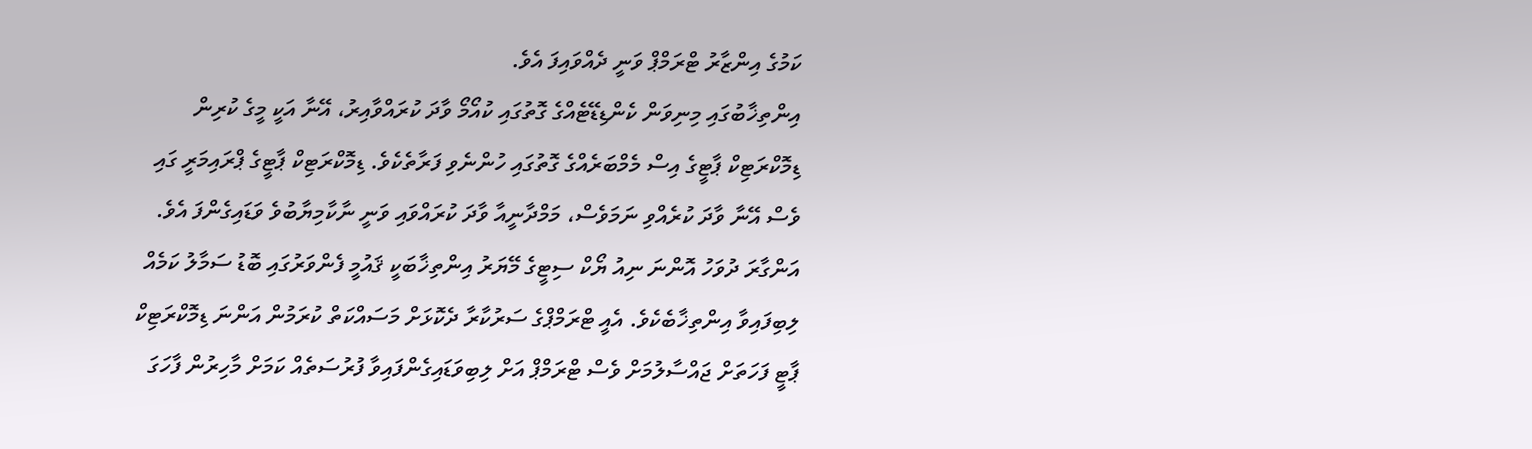ކަމުގެ އިންޒާރު ޓްރަމްޕް ވަނީ ދެއްވައިފަ އެވެ.
އިންތިޚާބުގައި މިނިވަން ކެންޑިޑޭޓެއްގެ ގޮތުގައި ކުއޯމޯ ވާދަ ކުރައްވާއިރު، އޭނާ އަކީ މީގެ ކުރިން ޑިމޮކްރަޓިކް ޕާޓީގެ އިސް މެމްބަރެއްގެ ގޮތުގައި ހުންނެވި ފަރާތެކެވެ. ޑިމޮކްރަޓިކް ޕާޓީގެ ޕްރައިމަރީ ގައި ވެސް އޭނާ ވާދަ ކުރެއްވި ނަމަވެސް، މަމްދާނީއާ ވާދަ ކުރައްވައި ވަނީ ނާކާމިޔާބުވެ ވަޑައިގެންފަ އެވެ.
އަންގާރަ ދުވަހު އޮންނަ ނިއު ޔޯކް ސިޓީގެ މޭޔަރު އިންތިޚާބަކީ ޤައުމީ ފެންވަރުގައި ބޮޑު ސަމާލު ކަމެއް ލިބިފައިވާ އިންތިޚާބެކެވެ. އެއީ ޓްރަމްޕްގެ ސަރުކާރާ ދެކޮޅަށް މަސައްކަތް ކުރަމުން އަންނަ ޑިމޮކްރަޓިކް ޕާޓީ ފަހަތަށް ޖައްސާލުމަށް ވެސް ޓްރަމްޕް އަށް ލިބިވަޑައިގެންފައިވާ ފުރުސަތެއް ކަމަށް މާހިރުން ފާހަގަ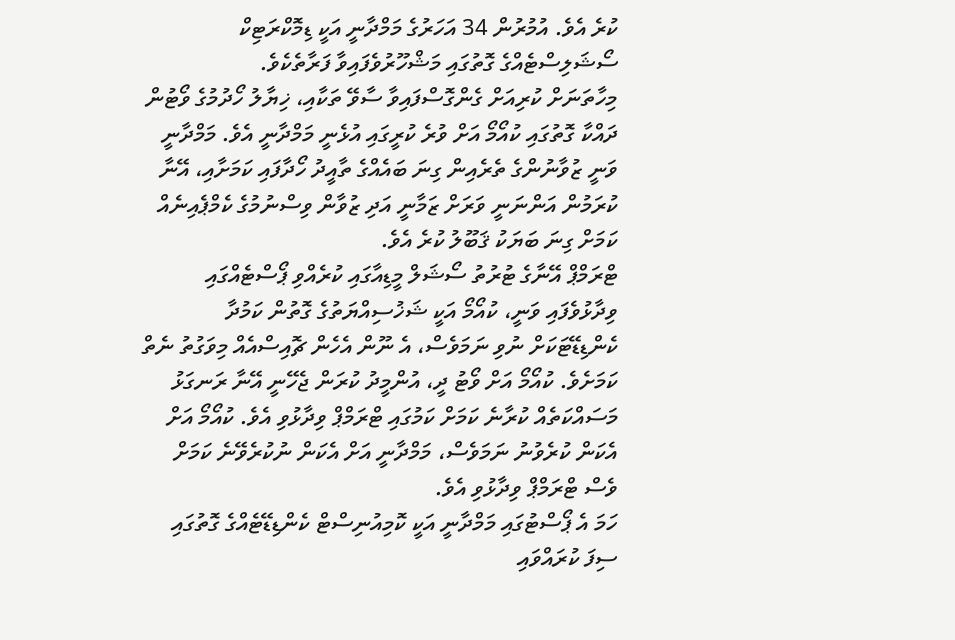ކުރެ އެވެ. އުމުރުން 34 އަހަރުގެ މަމްދާނީ އަކީ ޑިމޮކްރަޓިކް ސޯޝަލިސްޓެއްގެ ގޮތުގައި މަޝްހޫރުވެފައިވާ ފަރާތެކެވެ.
މިހާތަނަށް ކުރިއަށް ގެންގޮސްފައިވާ ސާވޭ ތަކާއި، ޚިޔާލު ހޯދުމުގެ ވޯޓުން ދައްކާ ގޮތުގައި ކުއޯމޯ އަށް ވުރެ ކުރީގައި އުޅެނީ މަމްދާނީ އެވެ. މަމްދާނީ ވަނީ ޒުވާނުންގެ ތެރެއިން ގިނަ ބައެއްގެ ތާއީދު ހޯދާފައި ކަމަށާއި، އޭނާ ކުރަމުން އަންނަނީ ވަރަށް ޒަމާނީ އަދި ޒުވާން ވިސްނުމުގެ ކެމްޕެއިނެއް ކަމަށް ގިނަ ބަޔަކު ޤަބޫލު ކުރެ އެވެ.
ޓްރަމްޕް އޭނާގެ ޓުރުތު ސޯޝަލް މީޑިއާގައި ކުރެއްވި ޕޯސްޓެއްގައި ވިދާޅުވެފައި ވަނީ، ކުއޯމޯ އަކީ ޝަޚުސިއްޔަތުގެ ގޮތުން ކަމުދާ ކެންޑިޑޭޓަކަށް ނުވި ނަމަވެސް، އެ ނޫން އެހެން ޗޮއިސްއެއް މިވަގުތު ނެތް ކަމަށެވެ. ކުއޯމޯ އަށް ވޯޓު ދީ، އުންމީދު ކުރަން ޖެހޭނީ އޭނާ ރަނގަޅު މަސައްކަތެއް ކުރާނެ ކަމަށް ކަމުގައި ޓްރަމްޕް ވިދާޅުވި އެވެ. ކުއޯމޯ އަށް އެކަން ކުރެވުނު ނަމަވެސް، މަމްދާނީ އަށް އެކަން ނުކުރެވޭނެ ކަމަށް ވެސް ޓްރަމްޕް ވިދާޅުވި އެވެ.
ހަމަ އެ ޕޯސްޓުގައި މަމްދާނީ އަކީ ކޮމިއުނިސްޓް ކެންޑިޑޭޓެއްގެ ގޮތުގައި ސިފަ ކުރައްވައި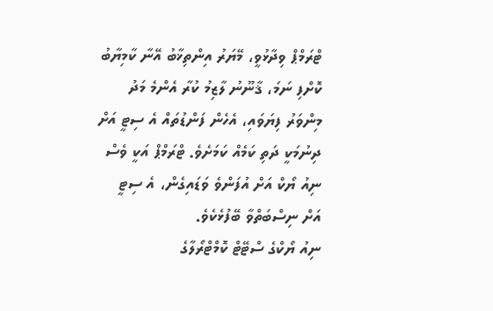ޓްރަމްޕް ވިދާޅުވީ، މޭޔަރު އިންތިޚާބު އޭނާ ކާމިޔާބު ކޮށްފި ނަމަ، ޤާނޫނު ލާޒިމު ކުރާ އެންމެ މަދު މިންވަރު ފިޔަވައި، އެހެން ފަންޑުތައް އެ ސިޓީ އަށް ދިނުމަކީ ދަތި ކަމެއް ކަމަށެވެ. ޓްރަމްޕް އަކީ ވެސް ނިއު ޔޯކް އަށް އުފަންވެ ވަޑައިގެން، އެ ސިޓީ އަށް ނިސްބަތްވާ ބޭފުޅެކެވެ.
ނިއު ޔޯކްގެ ސްޓޭޓް ކޮމްޓްރޯލާގެ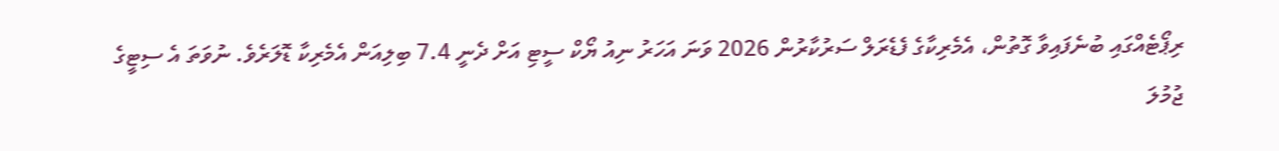ރިޕޯޓެއްގައި ބުނެފައިވާ ގޮތުން، އެމެރިކާގެ ފެޑެރަލް ސަރުކާރުން 2026 ވަނަ އަހަރު ނިއު ޔޯކް ސީޓި އަށް ދެނީ 7.4 ބިލިއަން އެމެރިކާ ޑޮލަރެވެ. ނުވަތަ އެ ސިޓީގެ ޖުމުލަ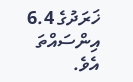ޚަރަދުގެ 6.4 އިންސައްތަ އެވެ.